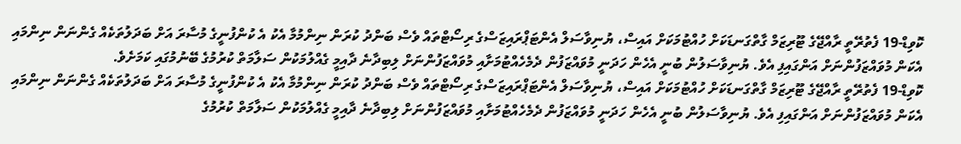ކޮވިޑް-19 ފެތުރޭތީ ރާއްޖޭގެ ޓޫރިޒަމް ގާތްގަނޑަކަށް ހުއްޓުމަކަށް އައިސް، ޔުނިވާސަލް އެންޓަޕްރައިޒަސްގެ ރިސޯޓްތައް ވެސް ބަންދު ކުރަން ނިންމުމާ އެކު އެ ކުންފުނީގެ މުސާރަ އަށް ބަދަލުތަކެއް ގެންނަން ނިންމައި އެކަން މުވައްޒަފުންނަށް އަންގައިފި އެވެ. ޔުނިވާސަލުން ބުނީ އެހެން ހަދަނީ މުވައްޒަފުން ދެމެހެއްޓުމަށާއި މުވައްޒަފުންނަށް ލިބިދާނެ ދާއިމީ ގެއްލުމަކުން ސަލާމަތް ކުރުމުގެ ބޭނުމުގައި ކަމަށެވެ.
ކޮވިޑް-19 ފެތުރޭތީ ރާއްޖޭގެ ޓޫރިޒަމް ގާތްގަނޑަކަށް ހުއްޓުމަކަށް އައިސް، ޔުނިވާސަލް އެންޓަޕްރައިޒަސްގެ ރިސޯޓްތައް ވެސް ބަންދު ކުރަން ނިންމުމާ އެކު އެ ކުންފުނީގެ މުސާރަ އަށް ބަދަލުތަކެއް ގެންނަން ނިންމައި އެކަން މުވައްޒަފުންނަށް އަންގައިފި އެވެ. ޔުނިވާސަލުން ބުނީ އެހެން ހަދަނީ މުވައްޒަފުން ދެމެހެއްޓުމަށާއި މުވައްޒަފުންނަށް ލިބިދާނެ ދާއިމީ ގެއްލުމަކުން ސަލާމަތް ކުރުމުގެ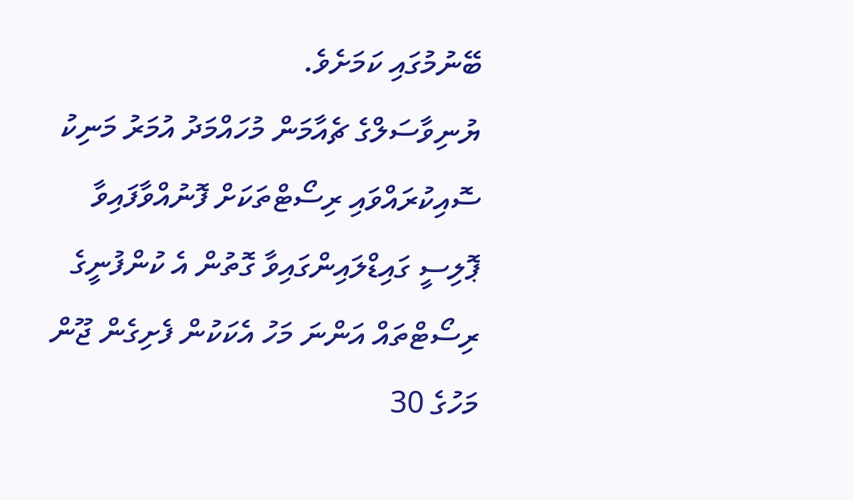ބޭނުމުގައި ކަމަށެވެ.
ޔުނިވާސަލްގެ ޗެއާމަން މުހައްމަދު އުމަރު މަނިކު ސޮއިކުރައްވައި ރިސޯޓްތަކަށް ފޮނުއްވާފައިވާ ޕޮލިސީ ގައިޑްލައިންގައިވާ ގޮތުން އެ ކުންފުނީގެ ރިސޯޓްތައް އަންނަ މަހު އެކަކުން ފެށިގެން ޖޫން މަހުގެ 30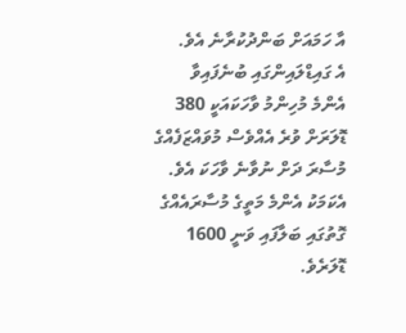އާ ހަމައަށް ބަންދުކުރާނެ އެވެ.
އެ ގައިޑްލައިންގައި ބުނެފައިވާ އެންމެ މުހިންމު ވާހަކައަކީ 380 ޑޮލަރަށް ވުރެ އެއްވެސް މުވައްޒަފެއްގެ މުސާރަ ދަށް ނުވާނެ ވާހަކަ އެވެ. އެކަމަކު އެންމެ މަތީގެ މުސާރައެއްގެ ގޮތުގައި ބަލާފައި ވަނީ 1600 ޑޮލަރެވެ.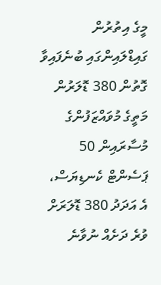މީގެ އިތުރުން ގައިޑްލައިންގައި ބުނެފައިވާ ގޮތުން 380 ޑޮލަރުން މަތީގެ މުވައްޒަފުންގެ މުސާރައިން 50 ޕަސެންޓް ކެނޑިޔަސް، އެ އަދަދު 380 ޑޮލަރަށް ވުރެ ދަށެއް ނުވާނެ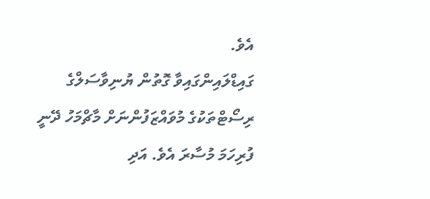އެވެ.
ގައިޑްލައިންގައިވާ ގޮތުން ޔުނިވާސަލްގެ ރިސޯޓްތަކުގެ މުވައްޒަފުންނަށް މާޗްމަހު ދޭނީ ފުރިހަމަ މުސާރަ އެވެ. އަދި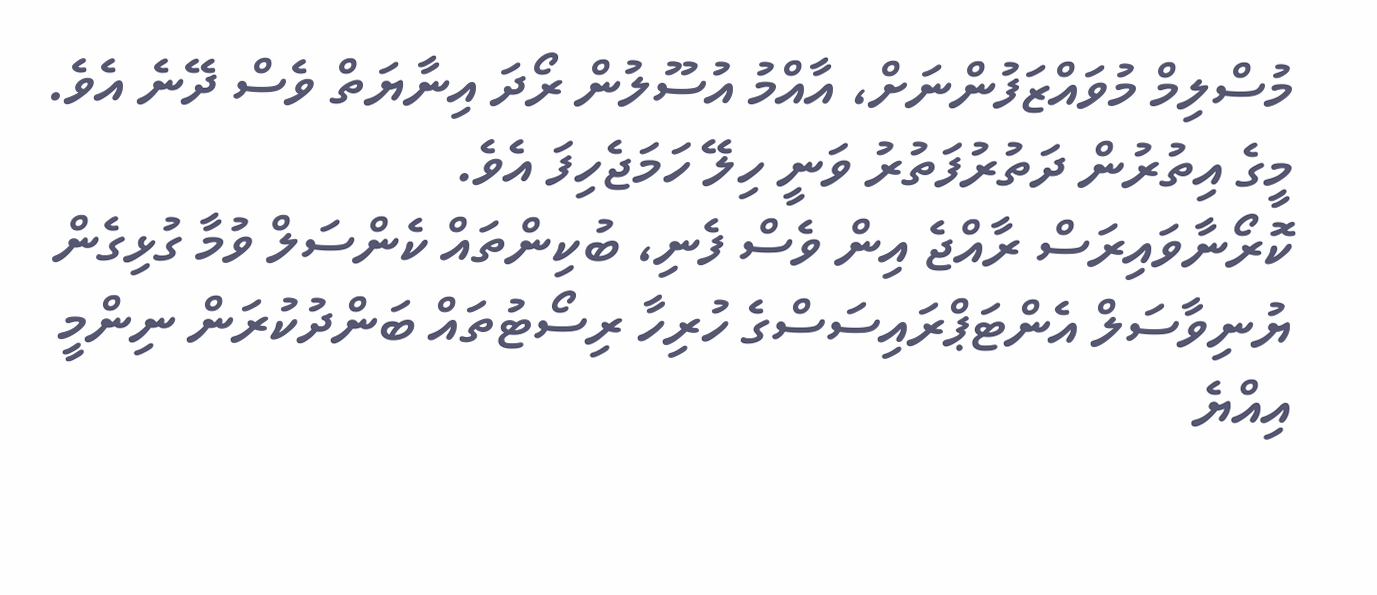މުސްލިމް މުވައްޒަފުންނަށް، އާއްމު އުސޫލުން ރޯދަ އިނާޔަތް ވެސް ދޭނެ އެވެ. މީގެ އިތުރުން ދަތުރުފަތުރު ވަނީ ހިލޭ ހަމަޖެހިފަ އެވެ.
ކޮރޯނާވައިރަސް ރާއްޖެ އިން ވެސް ފެނި، ބުކިންތައް ކެންސަލް ވުމާ ގުޅިގެން ޔުނިވާސަލް އެންޓަޕްރައިސަސްގެ ހުރިހާ ރިސޯޓުތައް ބަންދުކުރަން ނިންމީ އިއްޔެ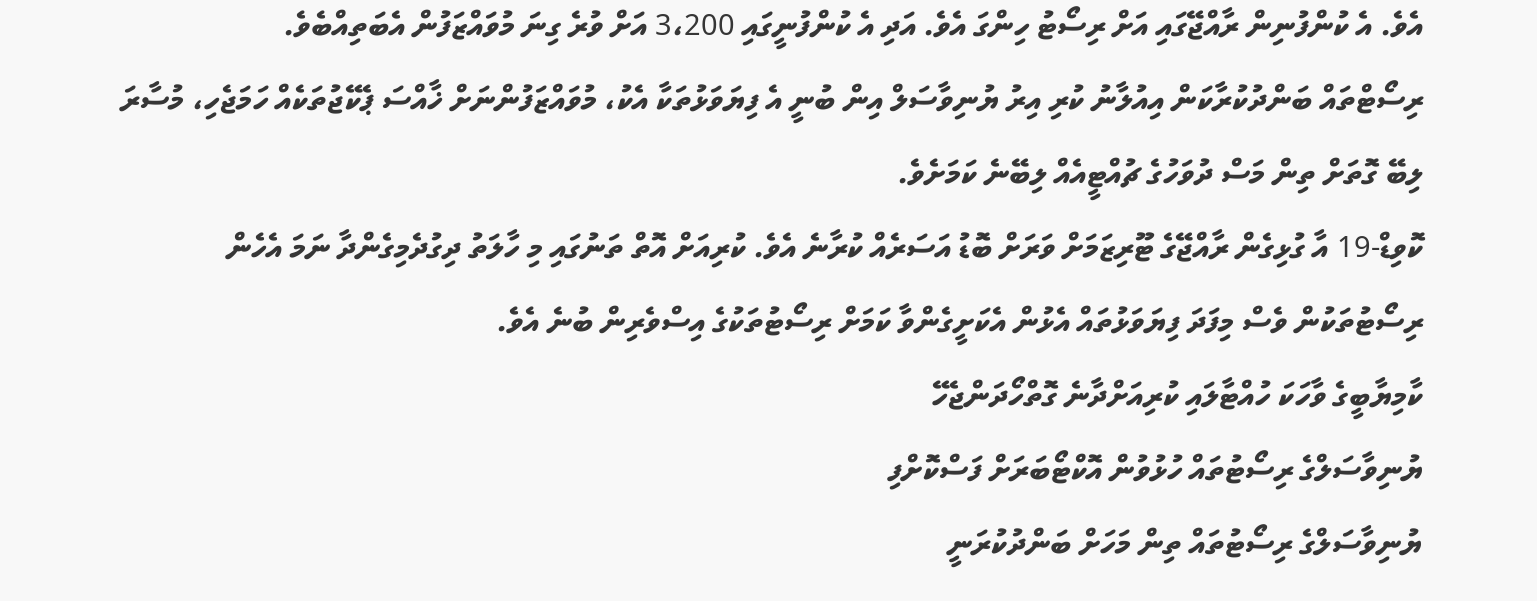އެވެ. އެ ކުންފުނިން ރާއްޖޭގައި އަށް ރިސޯޓު ހިންގަ އެވެ. އަދި އެ ކުންފުނީގައި 3،200 އަށް ވުރެ ގިނަ މުވައްޒަފުން އެބަތިއްބެވެ.
ރިސޯޓްތައް ބަންދުކުރާކަން އިއުލާނު ކުރި އިރު ޔުނިވާސަލް އިން ބުނީ އެ ފިޔަވަޅުތަކާ އެކު، މުވައްޒަފުންނަށް ޚާއްސަ ޕެކޭޖުތަކެއް ހަމަޖެހި، މުސާރަ ލިބޭ ގޮތަށް ތިން މަސް ދުވަހުގެ ޗުއްޓީއެއް ލިބޭނެ ކަމަށެވެ.
ކޮވިޑް-19 އާ ގުޅިގެން ރާއްޖޭގެ ޓޫރިޒަމަށް ވަރަށް ބޮޑު އަސަރެއް ކުރާނެ އެވެ. ކުރިއަށް އޮތް ތަނުގައި މި ހާލަތު ދިގުދެމިގެންދާ ނަމަ އެހެން ރިސޯޓުތަކުން ވެސް މިފަދަ ފިޔަވަޅުތައް އެޅުން އެކަށީގެންވާ ކަމަށް ރިސޯޓުތަކުގެ އިސްވެރިން ބުނެ އެވެ.
ކާމިޔާބީގެ ވާހަކަ ހުއްޓާލައި ކުރިއަށްދާނެ ގޮތްހޯދަންޖެހޭ
ޔުނިވާސަލްގެ ރިސޯޓުތައް ހުޅުވުން އޮކްޓޯބަރަށް ފަސްކޮށްފި
ޔުނިވާސަލްގެ ރިސޯޓުތައް ތިން މަހަށް ބަންދުކުރަނީ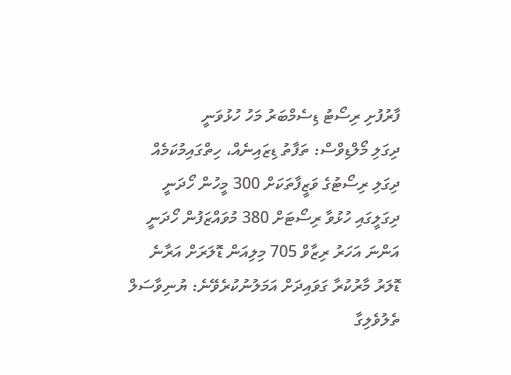ފާރުފުށި ރިސޯޓު ޑިސެމްބަރު މަހު ހުޅުވަނީ
ދިގަލި މޯލްޑިވްސް: ތަފާތު ޑިޒައިނެއް، ހިތްގައިމުކަމެއް
ދިގަލި ރިސޯޓުގެ ވަޒީފާތަކަށް 300 މީހުން ހޯދަނީ
ދިގަލީގައި ހުޅުވާ ރިސޯޓަށް 380 މުވައްޒަފުން ހޯދަނީ
އަންނަ އަހަރު ރިޒާވް 705 މިލިއަން ޑޮލަރަށް އަރާނެ
ޑޮލަރު މާރުކުރާ ގަވައިދަށް އަމަލުނުކުރެވޭނެ: ޔުނިވާސަލް
ތެލުވެލިގާ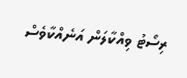ރިސޯޓު ވިއްކާލަން އަނެއްކާވެސް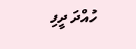ހުއްދަ ދީފި